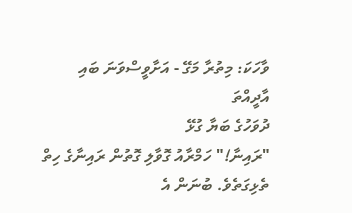ވާހަކަ: މިތުރާ މަގޭ - އަށާވީސްވަނަ ބައި
އާދީއްތަ
ދުވަހުގެ ބަޔާ ގުޅޭ
"ރައިނާ!" ހަމްރާއު ގޮވާލި ގޮތުން ރައިނާގެ ހިތް
ތެޅިގަތެވެ. ބުނަން އެ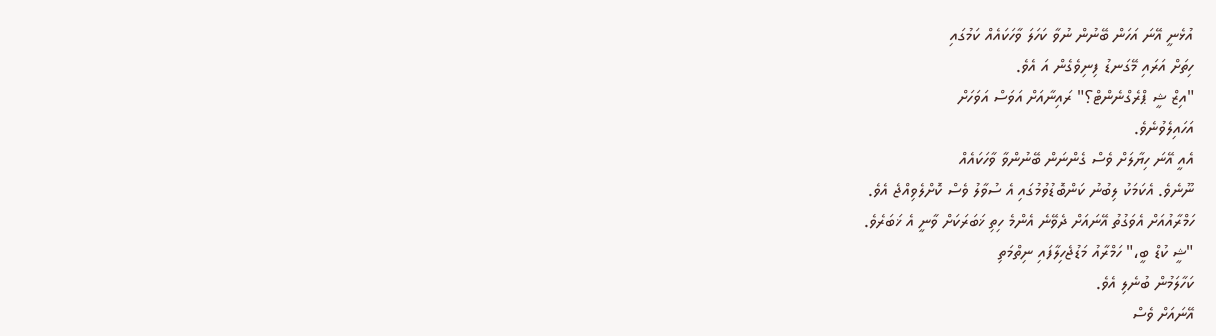އުޅެނީ އޭނަ އަހަން ބޭނުން ނުވާ ކަހަލަ ވާހަކައެއް ކަމުގައި
ހިތަށް އަރައި މޭގަނޑު ފިނިވެގެން އަ އެވެ.
"އިޒް ޝީ ޕްރެގްނެންޓް؟" ރައިނާއަށް އަވަސް އަވަހަށް
އަހައިލެވުނެވެ.
އެއީ އޭނަ ހިޔާލަށް ވެސް ގެންނަން ބޭނުންވާ ވާހަކައެއް
ނޫނެވެ. އެކަމަކު ލިބުނު ކަންބޮޑުވުމުގައި އެ ސުވާލު ވެސް ކޮށްލެވިއްޖެ އެވެ.
ހަމްރާއުއަށް އެވަގުތު އޭނައަށް ދެވޭނެ އެންމެ ހިތި ޚަބަރަކަށް ވާނީ އެ ޚަބަރެވެ.
"ޝީ ކުޑް ބީ،" ހަމްރާއު މަޑުޖެހިލާފައި ނިތްމަތި
ކަހާލަމުން ބުނެލި އެވެ.
އޭނައަށް ވެސް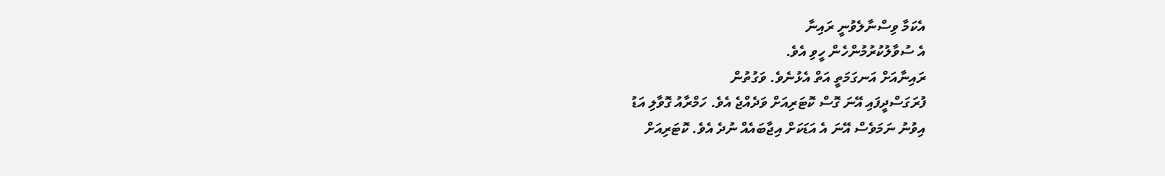އެކަމާ ވިސްނާލެވުނީ ރައިނާ
އެ ސުވާލުކުރުމުންހެން ހީވި އެވެ.
ރައިނާއަށް އަނގަމަތީ އަތް އެޅުނެވެ. ވަގުތުން
ފުރަގަސްދީފައި އޭނަ ގޮސް ކޮޓަރިއަށް ވަދެއްޖެ އެވެ. ހަމްރާއު ގޮވާލި އަޑު
އިވުނު ނަމަވެސް އޭނަ އެ އަޑަކަށް އިޖާބައެއް ނުދެ އެވެ. ކޮޓަރިއަށް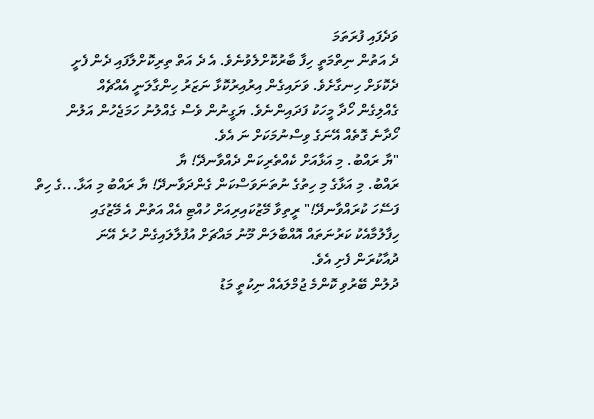ވަދެފައި ފުރަތަމަ
ދެ އަތުން ނިތްމަތީ ހިފާ ބާރުކޮށްލެވުނެވެ. އެ ދެ އަތް ތިރިކޮށްލާފައި ދެން ފެށީ
ދެކޮޅަށް ހިނގާށެވެ. ވަށައިގެން އިރުއިރުކޮޅާ ނަޒަރު ހިންގާލަނީ އެއްޗެއް
ގެއްލިގެން ހޯދާ މީހަކު ފަދައިންނެވެ. ޔަގީނުން ވެސް ގެއްލުނު ހަމަޖެހުން އަލުން
ހޯދާނެ ގޮތެއް އޭނަގެ ވިސްނުމަކަށް ނަ އެވެ.
"ޔާ ރައްބު. މި އަޅާއަށް ކެއްތެރިކަން ދެއްވާނދޭ! ޔާ
ރައްބު. މި އަޅާގެ މި ހިތުގެ ނުތަނަވަސްކަން ގެންދަވާނދޭ! ޔާ ރައްބު މި އަޅާ...ގެ ހިތް
ފަސޭހަ ކުރައްވާނދޭ!" ރީތިވާ މޭޒުކައިރިއަށް ހުއްޓި އެއް އަތުން އެ މޭޒުގައި
ހިފާލުމާއެކު ކަރުނަތައް އޮއްބާލަން މޫނު މައްޗަށް އުފުލާލައިގެން ހުރެ އޭނަ
ދުއާކުރަން ފެށި އެވެ.
ދުލުން ބޭރުވި ކޮންމެ ޖުމްލައެއް ނިކުތީ މަޑު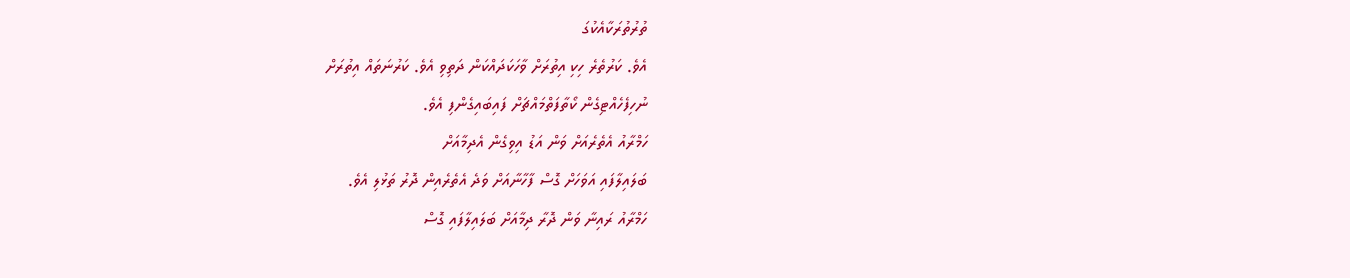ތުރުތުރަކާއެކުގަ
އެވެ. ކަރުތެރެ ހިކި އިތުރަށް ވާހަކަދައްކަން ދަތިވި އެވެ. ކަރުނަތައް އިތުރަށް
ނުހިފެހެއްޓިގެން ކޯތާފަތްމައްޗަށް ފައިބައިގެންފި އެވެ.
ހަމްރާއު އެތެރެއަށް ވަން އަޑު އިވިގެން އެދިމާއަށް
ބަލައިލާފައި އަވަހަށް ގޮސް ފާހާނާއަށް ވަދެ އެތެރެއިން ދޮރު ތަޅުލި އެވެ.
ހަމްރާއު ރައިނާ ވަން ދޮރާ ދިމާއަށް ބަލައިލާފައި ގޮސް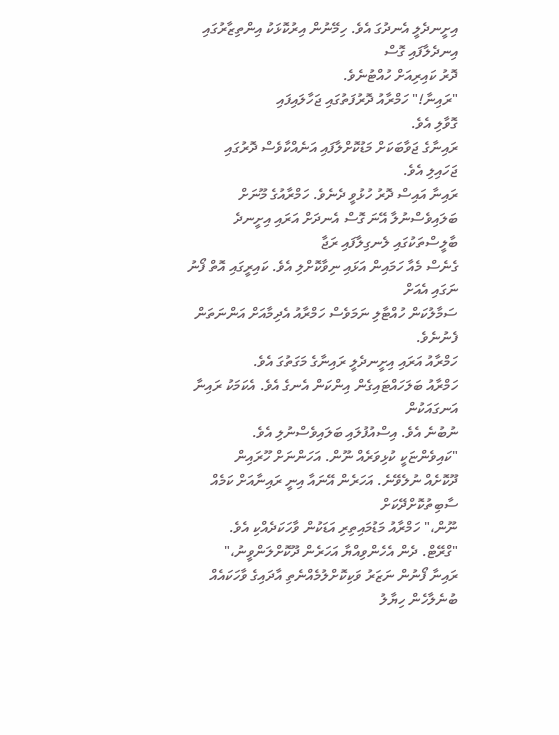އިށީނދެލީ އެނދުގަ އެވެ. ހިމޭނުން އިރުކޮޅަކު އިންތިޒާރުގައި އިނދެލާފައި ގޮސް
ދޮރު ކައިރިއަށް ހުއްޓުނެވެ.
"ރައިނާ!" ހަމްރާއު ދޮރުފަތުގައި ޖަހާލައިފައި
ގޮވާލި އެވެ.
ރައިނާގެ ޖަވާބަކަށް މަޑުކޮށްލާފައި އަނެއްކާވެސް ދޮރުގައި
ޖަހައިލި އެވެ.
ރައިނާ އައިސް ދޮރު ހުޅުވީ ދެނެވެ. ހަމްރާއުގެ މޫނަށް
ބަލައިވެސްނުލާ އޭނަ ގޮސް އެނދަށް އަރައި އިށީނދެ ބާލީސްތަކުގައި ލެނގިލާފައި ރަޖާ
ގެނެސް މެއާ ހަމައިން އަޅައި ނިވާކޮށްލި އެވެ. ކައިރީގައި އޮތް ފޯނު ނަގައި އެއަށް
ސަމާލުކަން ހުއްޓާލި ނަމަވެސް ހަމްރާއު އެދިމާއަށް އަންނަތަން ފެނުނެވެ.
ހަމްރާއު އަރައި އިށީނދެލީ ރައިނާގެ މަގަތުގަ އެވެ.
ހަމްރާއު ބަލަހައްޓައިގެން އިންކަން އެނގެ އެވެ. އެކަމަކު ރައިނާ އަނގައަކުން
ނުބުނެ އެވެ. އިސްއުފުލައި ބަލައިވެސްނުލި އެވެ.
"ކައިވެންޏަކީ ކުޅިވަރެއް ނޫން. އަހަންނަށް ހޫރައިން
ދޫކޮށެއް ނުލެވޭނެ. އަހަރެން އޭނައާ އިނީ ރައިނާއަށް ކަމެއް ސާބިތުކޮށްދޭކަށް
ނޫން،" ހަމްރާއު މަޑުމައިތިރި އަޑަކުން ވާހަކަދެއްކި އެވެ.
"ގްރޭޓް. ދެން އެހެންވިއްޔާ އަހަރެން ދޫކޮށްލަންވީނު،"
ރައިނާ ފޯނުން ނަޒަރު ވަކިކޮށްލުމެއްނެތި އާދައިގެ ވާހަކައެއް ބުނެލާހެން ހިޔާލު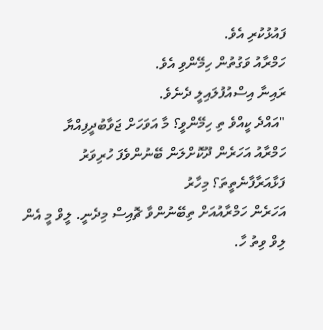ފައުޅުކުރި އެވެ.
ހަމްރާއު ވަގުތުން ހިމޭންވި އެވެ.
ރައިނާ އިސްއުފުލައިލީ ދެނެވެ.
"އައްދެ ކީއްވެ ތި ހިމޭންވީ؟ މާ އަވަހަށް ޖަވާބުދީފިއްޔާ
ހަމްރާއު އަހަރެން ދޫކޮށްލަން ބޭނުންވެފަ ހުރިވަރު ފަޅާއަރާފާނެތީތަ؟ މިހާރު
އަހަރެން ހަމްރާއުއަށް ތިބޭނުންވާ ޗޮއިސް މިދެނީ. ލީވް މީ އެން ލިވް ވިތު ހާ.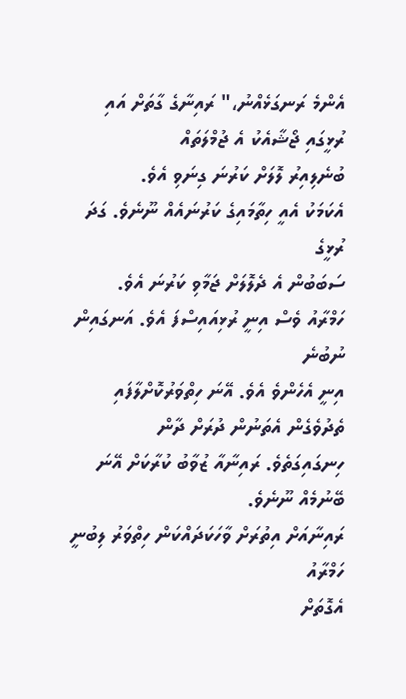އެންމެ ރަނގަޅެއްނު،" ރައިނާގެ ގާތަށް އައި ރުޅީގައި ޖޯޝާއެކު އެ ޖުމްލަތައް
ބުނެލިއިރު ލޮލަށް ކަރުނަ ގިނަވި އެވެ.
އެކަމަކު އެއީ ހިތާމައިގެ ކަރުނައެއް ނޫނެވެ. ގަދަ ރުޅީގެ
ސަބަބުން އެ ދެލޮލަށް ޖަމާވި ކަރުނަ އެވެ.
ހަމްރާއު ވެސް އިނީ ރުޅިއައިސްފަ އެވެ. އަނގައިން ނުބުނެ
އިނީ އެހެންވެ އެވެ. އޭނަ ހިތްވަރުކޮށްލާފައި ތެދުވެގެން އެތަނުން ދުރަށް ދާން
ހިނގައިގަތެވެ. ރައިނާއާ ޒުވާބު ކުރާކަށް އޭނަ ބޭނުމެއް ނޫނެވެ.
ރައިނާއަށް އިތުރަށް ވާހަކަދައްކަން ހިތްވަރު ލިބުނީ ހަމްރާއު
އެގޮތަށް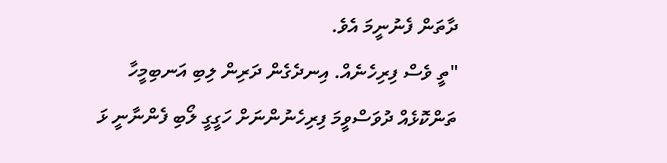ދާތަން ފެނުނީމަ އެވެ.
"ތީ ވެސް ފިރިހެނެއް. އިނދެގެން ދަރިން ލިބި އަނބިމީހާ
ތަންކޮޅެއް ދުވަސްވީމަ ފިރިހެނުންނަށް ހަގީގީ ލޯބި ފެންނާނީ ޅަ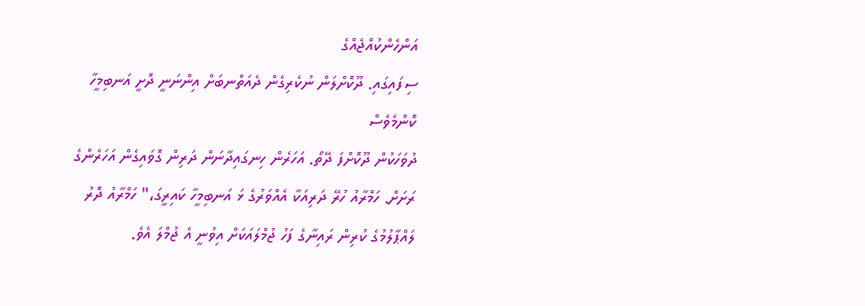އަންހެންކުއްޖެއްގެ
ސިފައިގައި. ދޫކޮށްލަން ނުކެރިގެން ދެއަތްނބަށް އިންނަނީ ދޮށީ އަނބިމީހާ ކޮންމެވެސް
ދުވަހަކުން ދޫކޮށްފަ ދޭތޯ. އަހަރެން ހިނގައިދާނަން ދަރިން ގޮވައިގެން އަހަރެންގެ
ރަށަށް. ހަމްރާއު ހުރޭ ދަރިއަކާ އެއްވަރުގެ ޅަ އަނބިމީހާ ކައިރީގަ،" ހަމްރާއު ދޮރު
ލައްޕާލުމުގެ ކުރިން ރައިނާގެ ފަހު ޖުމްލައަކަށް އިވުނީ އެ ޖުމްލަ އެވެ.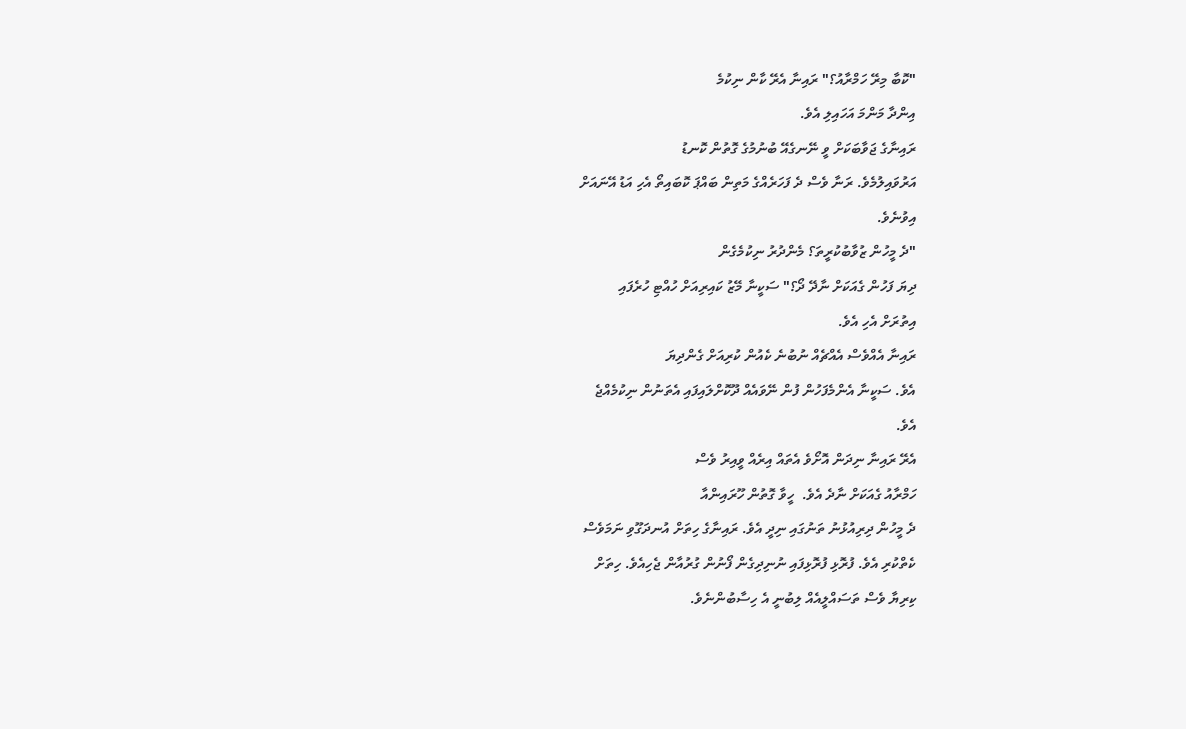"ކޮބާ މިރޭ ހަމްރާއު؟" ރައިނާ އެރޭ ކާން ނިކުމެ
އިންދާ މަންމަ އަހައިލި އެވެ.
ރައިނާގެ ޖަވާބަކަށް ވީ ނޭނގެއޭ ބުނުމުގެ ގޮތުން ކޮނޑު
އަރުވައިލުމެވެ. ރަނާ ވެސް ދެ ފަހަރެއްގެ މަތިން ބައްޕަ ކޮބައިތޯ އެހި އަޑު އޭނައަށް
އިވުނެވެ.
"ދެ މީހުން ޒުވާބުކުރީތަ؟ މެންދުރު ނިކުމެގެން
ދިޔަ ފަހުން ގެއަކަށް ނާދޭ ދޯ؟" ސަކީނާ މޭޒު ކައިރިއަށް ހުއްޓި ހުރެފައި
އިތުރަށް އެހި އެވެ.
ރައިނާ އެއްވެސް އެއްޗެއް ނުބުނެ ކެއުން ކުރިއަށް ގެންދިޔަ
އެވެ. ސަކީނާ އެންމެފަހުން ފުން ނޭވައެއް ދޫކޮށްލައިފައި އެތަނުން ނިކުމެއްޖެ
އެވެ.
އެރޭ ރައިނާ ނިދަން އޮށޯވެ އެތައް އިރެއް ވީއިރު ވެސް
ހަމްރާއު ގެއަކަށް ނާދެ އެވެ.  ހީވާ ގޮތުން ހޫރައިންއާ
ދެ މީހުން ދިރިއުޅުނު ތަނުގައި ނިދީ އެވެ. ރައިނާގެ ހިތަށް އުނދަގޫވި ނަމަވެސް
ކެތްކުރި އެވެ. ފުރޮޅި ފުރޮޅިފައި ނުނިދިގެން ފޯނުން ގުރުއާން ޖެހިއެވެ. ހިތަށް
ކިރިޔާ ވެސް ތަސައްލީއެއް ލިބުނީ އެ ހިސާބުންނެވެ.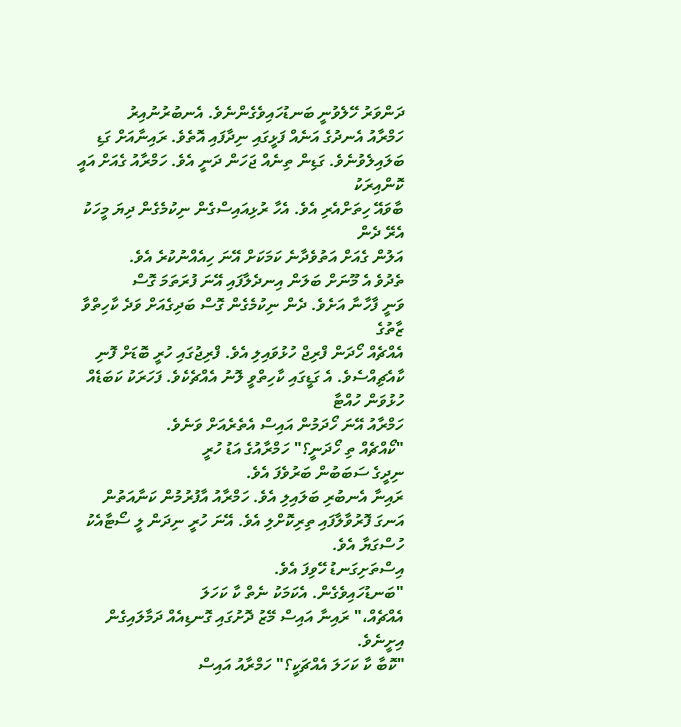ދަންވަރު ހޭލެވުނީ ބަނޑުހައިވެގެންނެވެ. އެނބުރުނުއިރު
ހަމްރާއު އެނދުގެ އަނެއް ފަޅީގައި ނިދާފައި އޮތެވެ. ރައިނާއަށް ގަޑި
ބަލައިލެވުނެވެ. ގަޑިން ތިނެއް ޖަހަން ދަނީ އެވެ. ހަމްރާއު ގެއަށް އައީ ކޮންއިރަކު
ބާވައޭ ހިތަށްއެރި އެވެ. އެހާ ރުޅިއައިސްގެން ނިކުމެގެން ދިޔަ މީހަކު އެރޭ ދެން
އަލުން ގެއަށް އަތުވެދާނެ ކަމަކަށް އޭނަ ހިއެއްނުކުރެ އެވެ.
ތެދުވެ އެ މޫނަށް ބަލަން އިނދެލާފައި އޭނަ ފުރަތަމަ ގޮސް
ވަނީ ފާހާނާ އަށެވެ. ދެން ނިކުމެގެން ގޮސް ބަދިގެއަށް ވަދެ ކާހިތްވާ ޒާތުގެ
އެއްޗެއް ހޯދަން ފްރިޖް ހުޅުވައިލި އެވެ. ފްރިޖުގައި ހުރީ ބޮޑަށް ފޮނި ކާއެޗިއްސެވެ. އެ ގަޑީގައި ކާހިތްވީ ލޮނު އެއްޗެކެވެ. ފަހަރަކު ކަބަޑެއް ހުޅުވަން ހުއްޓާ
ހަމްރާއު އޭނަ ހޯދަމުން އައިސް އެތެރެއަށް ވަނެވެ.
"ކޯއްޗެއް ތި ހޯދަނީ؟" ހަމްރާއުގެ އަޑު ހުރީ
ނިދީގެ ސަބަބުން ބަރުވެފަ އެވެ.
ރައިނާ އެނބުރި ބަލައިލި އެވެ. ހަމްރާއު އާފުރުމުން ކަނާއަތުން
އަނގަ ފޮރުވާލާފައި ތިރިކޮށްލި އެވެ. އޭނަ ހުރީ ނިދަން ލީ ސޯޓާއެކު ހުސްގަޔާ އެވެ.
އިސްތަށިގަނޑު ހޭވިފަ އެވެ.
"ބަނޑުހައިވެގެން. އެކަމަކު ނެތް ކާ ކަހަލަ
އެއްޗެއް،" ރައިނާ އައިސް މޭޒު ދޮށުގައި ގޮނޑިއެއް ދަމާލައިގެން އިށީނެވެ.
"ކޮބާ ކާ ކަހަލަ އެއްޗަކީ؟" ހަމްރާއު އައިސް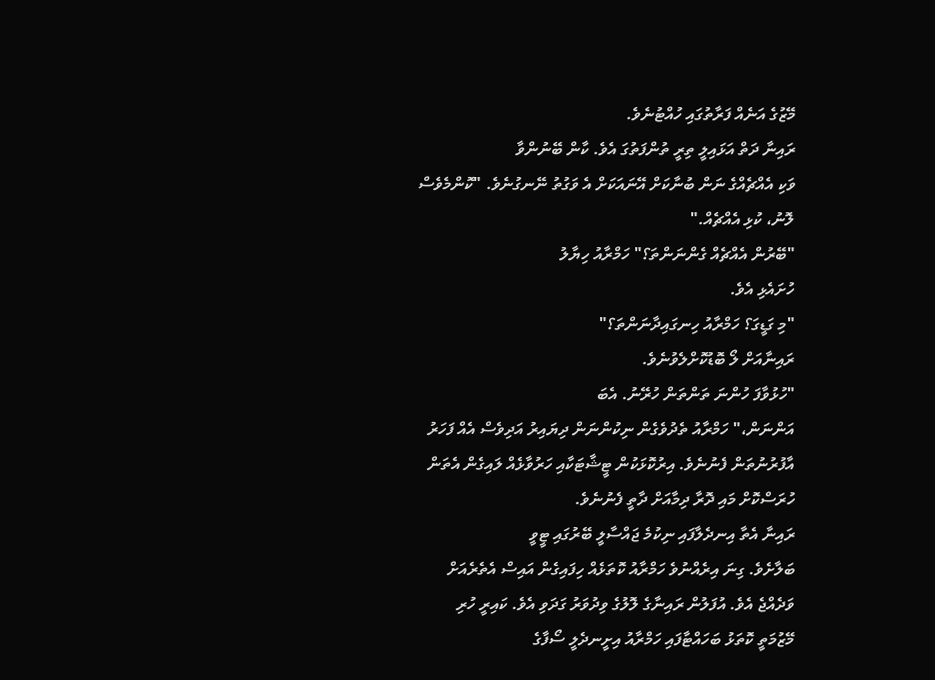މޭޒުގެ އަނެއް ފަރާތުގައި ހުއްޓުނެވެ.
ރައިނާ ދަތް އަޅައިލީ ތިރީ ތުންފަތުގަ އެވެ. ކާން ބޭނުންވާ
ވަކި އެއްޗެއްގެ ނަން ބުނާކަށް އޭނައަކަށް އެ ވަގުތު ނޭނގުނެވެ. "ކޮންމެވެސް
ލޮނު، ކުޅި އެއްޗެއް."
"ބޭރުން އެއްޗެއް ގެންނަންތަ؟" ހަމްރާއު ހިޔާލު
ހުށައެޅި އެވެ.
"މި ގަޑީގަ؟ ހަމްރާއު ހިނގައިދާނަންތަ؟"
ރައިނާއަށް ލޯ ބޮޑުކޮށްލެވުނެވެ.
"ހުޅުވާފަ ހުންނަ ތަންތަން ހުރޭނު. އެބަ
އަންނަން،" ހަމްރާއު ތެދުވެގެން ނިކުންނަން ދިޔައިރު އަދިވެސް އެއް ފަހަރު
އާފުރުނުތަން ފެނުނެވެ. އިރުކޮޅަކުން ޓީޝާޓަކާއި ހަރުވާޅެއް ލައިގެން އެތަން
ހުރަސްކޮށް މައި ދޮރާ ދިމާއަށް ދާތީ ފެނުނެވެ.
ރައިނާ އެތާ އިނދެލާފައި ނިކުމެ ޖައްސާލީ ބޭރުގައި ޓީވީ
ބަލާށެވެ. ގިނަ އިރެއްނުވެ ހަމްރާއު ކޮތަޅެއް ހިފައިގެން އައިސް އެތެރެއަށް
ވަދެއްޖެ އެވެ. އުފަލުން ރައިނާގެ ލޮލުގެ ވިދުވަރު ގަދަވި އެވެ. ކައިރީ ހުރި
މޭޒުމަތީ ކޮތަޅު ބަހައްޓާފައި ހަމްރާއު އިށީނދެލީ ސޯފާގެ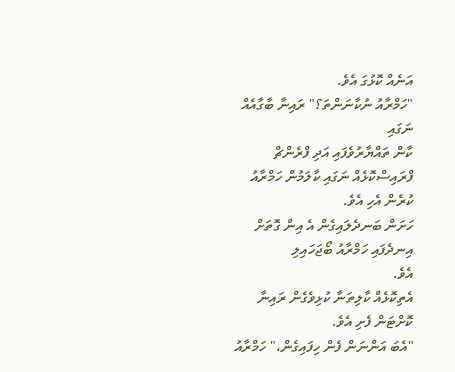އަނެއް ކޮޅުގަ އެވެ.
"ހަމްރާއު ނުކާނަންތަ؟" ރައިނާ ބާގާއެއް ނަގައި
ކާން ތައްޔާރުވެފައި އަދި ފްރެންޗް ފްރައިސްކޮޅެއް ނަގައި ކާލަމުން ހަމްރާއު
ކުރެން އެހި އެވެ.
ހަށަން ބަނދެލައިގެން އެ އިން ގޮތަށް އިނދެފައި ހަމްރާއު ބޯޖަހައިލި
އެވެ.
އެތިކޮޅެއް ކާލިތަނާ ކުޅިވެގެން ރައިނާ ކޮށްޓަން ފެށި އެވެ.
"އެބަ އަންނަން ފެން ހިފައިގެން،" ހަމްރާއު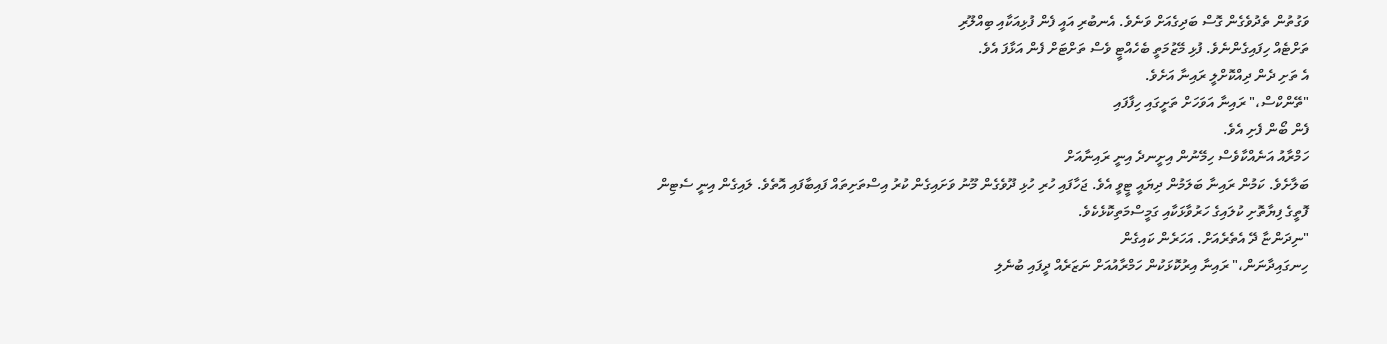ވަގުތުން ތެދުވެގެން ގޮސް ބަދިގެއަށް ވަނެވެ. އެނބުރި އައީ ފެން ފުޅިއަކާއި ބިއްލޫރި
ތަށްޓެއް ހިފައިގެންނެވެ. ފުޅި މޭޒުމަތީ ބެހެއްޓީ ވެސް ތަށްޓަށް ފެން އަޅާފަ އެވެ.
އެ ތަށި ދެން ދިއްކޮށްލީ ރައިނާ އަށެވެ.
"ތޭންކްސް،" ރައިނާ އަވަހަށް ތަށީގައި ހިފާފައި
ފެން ބޯން ފެށި އެވެ.
ހަމްރާއު އަނެއްކާވެސް ހިމޭނުން އިށީނދެ އިނީ ރައިނާއަށް
ބަލާށެވެ. ކަމުން ރައިނާ ބަލަމުން ދިޔައީ ޓީވީ އެވެ. ޖަހާފައި ހުރި ހުޅި ދޫވެގެން މޫނު ވަށައިގެން ކުރު އިސްތަށިތައް ފައިބާފައި އޮތެވެ. ލައިގެން އިނީ ސެޓިން
ފޮތީގެ ފިޔާތޮށި ކުލައިގެ ހަރުވާޅަކާއި ގަމީސްމަތިކޮޅެކެވެ.
"ނިދަންޏާ ދޭ އެތެރެއަށް. އަހަރެން ކައިގެން
ހިނގައިދާނަން،" ރައިނާ އިރުކޮޅަކުން ހަމްރާއުއަށް ނަޒަރެއް ދީފައި ބުނެލި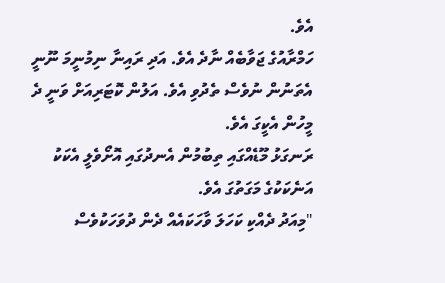އެވެ.
ހަމްރާއުގެ ޖަވާބެއް ނާދެ އެވެ. އަދި ރައިނާ ނިމުނީމަ ނޫނީ
އެތަނުން ނުވެސް ތެދުވި އެވެ. އަލުން ކޮޓަރިއަށް ވަނީ ދެ މީހުން އެކީގަ އެވެ.
ރަނގަޅު މޫޑެއްގައި ތިބުމުން އެނދުގައި އޮށޯވެލީ އެކަކު
އަނެކަކުގެ މަގަތުގަ އެވެ.
"މިއަދު ދެއްކި ކަހަލަ ވާހަކައެއް ދެން ދުވަހަކުވެސް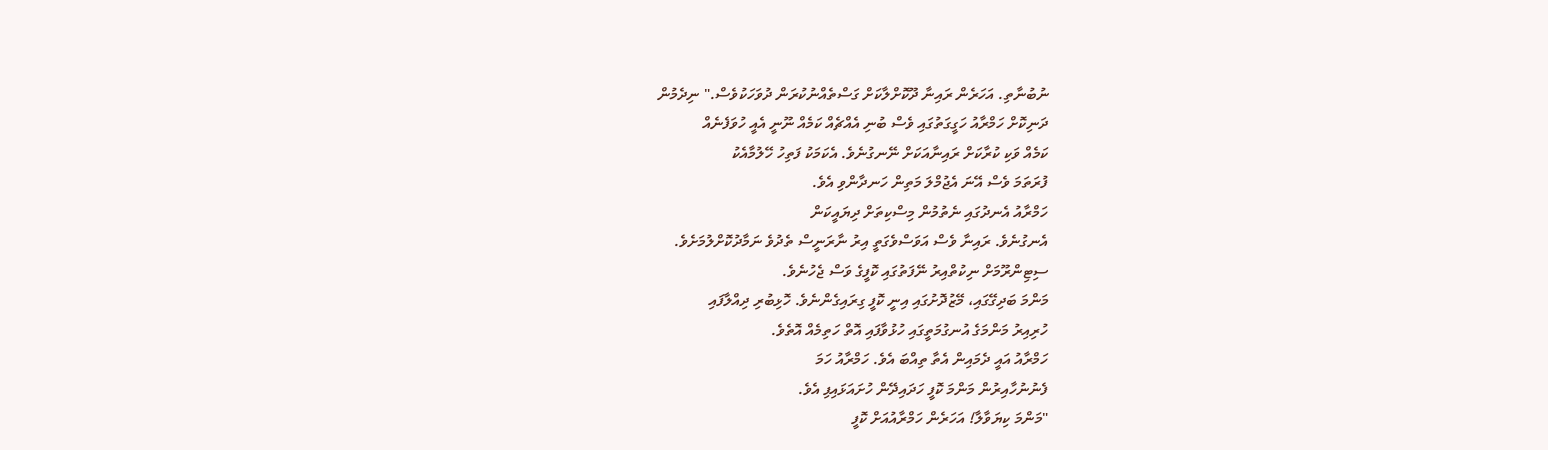ނުބުނާތި. އަހަރެން ރައިނާ ދޫކޮށްލާކަށް ގަސްތެއްނުކުރަން ދުވަހަކުވެސް." ނިދެމުން
ދަނިކޮށް ހަމްރާއު ހަގީގަތުގައި ވެސް ބުނި އެއްޗެއް ކަމެއް ނޫނީ އެއީ ހުވަފެނެއް
ކަމެއް ވަކި ކުރާކަށް ރައިނާއަކަށް ނޭނގުނެވެ. އެކަމަކު ފަތިހު ހޭލުމާއެކު
ފުރަތަމަ ވެސް އޭނަ އެޖުމްލަ މަތިން ހަނދާންވި އެވެ.
ހަމްރާއު އެނދުގައި ނެތުމުން މިސްކިތަށް ދިޔައީކަން
އެނގުނެވެ. ރައިނާ ވެސް އަވަސްވެގަތީ އިރު ނާރަނީސް ތެދުވެ ނަމާދުކޮށްލުމަށެވެ.
ސިޓިންރޫމަށް ނިކުތްއިރު ނޭފަތުގައި ކޮފީގެ ވަސް ޖެހުނެވެ.
މަންމަ ބަދިގޭގައި، މޭޒުދޮށުގައި އިނީ ކޮފީ ގިރައިގެންނެވެ. ހޮޅިބުރި ދިއްލާފައި
ހުރިއިރު މަންމަގެ އުނގުމަތީގައި ހުޅުވާފައި އޮތް ހަތިމެއް އޮތެވެ.
ހަމްރާއު އައީ ދެމައިން އެތާ ތިއްބަ އެވެ. ހަމްރާއު ހަމަ
ފެނުނުހާއިރުން މަންމަ ކޮފީ ހަދައިދޭން ހުށައަޅައިފި އެވެ.
"މަންމަ ކިޔަވާލާ! އަހަރެން ހަމްރާއުއަށް ކޮފީ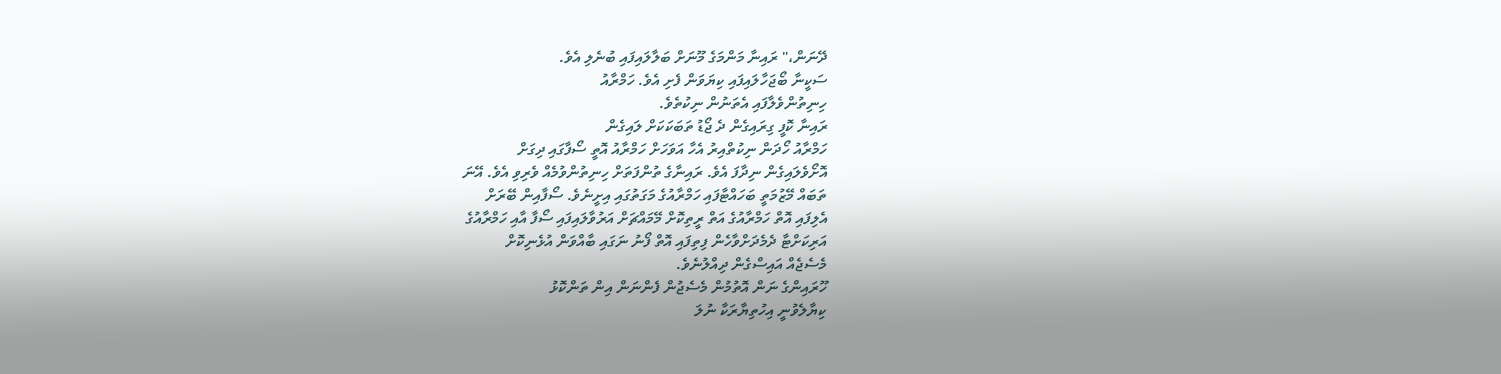ދޭނަން،" ރައިނާ މަންމަގެ މޫނަށް ބަލާލައިފައި ބުނެލި އެވެ.
ސަކީނާ ބޯޖަހާލައިފައި ކިޔަވަން ފެށި އެވެ. ހަމްރާއު
ހިނިތުންވެލާފައި އެތަނުން ނިކުތެވެ.
ރައިނާ ކޮފީ ގިރައިގެން ދެ ޖޯޑު ތަބަކަކަށް ލައިގެން
ހަމްރާއު ހޯދަން ނިކުތްއިރު އެހާ އަވަހަށް ހަމްރާއު އޮތީ ސޯފާގައި ދިގަށް
އޮށޯވެލައިގެން ނިދާފަ އެވެ. ރައިނާގެ ތުންފަތަށް ހިނިތުންވުމެއް ވެރިވި އެވެ. އޭނަ
ތަބައް މޭޒުމަތީ ބަހައްޓާފައި ހަމްރާއުގެ މަގަތުގައި އިށީނެވެ. ސޯފާއިން ބޭރަށް
އެލިފައި އޮތް ހަމްރާއުގެ އަތް ރީތިކޮށް މޭމައްޗަށް އަރުވާލައިފައި ސޯފާ އާއި ހަމްރާއުގެ
އަރިކަށްޓާ ދެމެދަށްވާހެން ފިތިފައި އޮތް ފޯނު ނަގައި ބާއްވަން އުޅެނިކޮށް
މެސެޖެއް އައިސްގެން ދިއްލުނެވެ.
ހޫރައިންގެ ނަން އޮތުމުން މެސެޖުން ފެންނަން އިން ތަންކޮޅު
ކިޔާލެވުނީ އިހުތިޔާރަކާ ނުލަ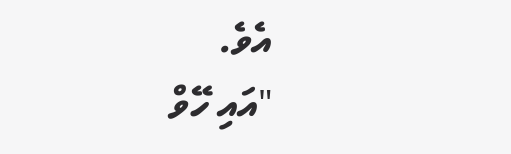އެވެ.
"އައި ހޭވް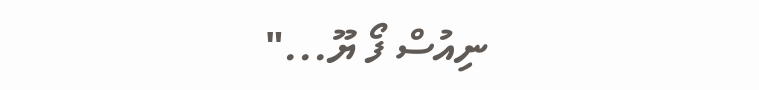ނިއުސް ފޯ ޔޫ..."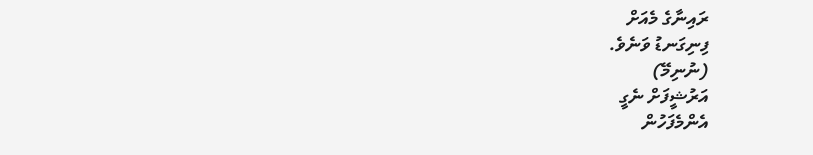ރައިނާގެ މެއަށް
ފިނިގަނޑު ވަނެވެ.
(ނުނިމޭ)
އަރުޝީފަށް ނެގީ
އެންމެފަހުން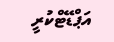އަޕްޑޭޓްކުރީ